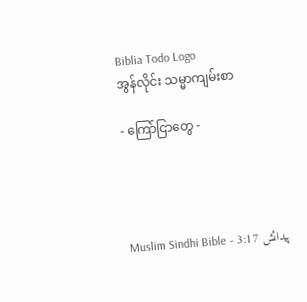Biblia Todo Logo
အွန်လိုင်း သမ္မာကျမ်းစာ

- ကြော်ငြာတွေ -




پيدائش 3:17 - Muslim Sindhi Bible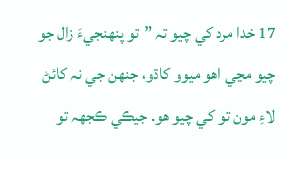17 خدا مرد کي چيو تہ ”تو پنهنجيءَ زال جو چيو مڃي اهو ميوو کاڌو، جنهن جي نہ کائڻ لاءِ مون تو کي چيو هو. جيڪي ڪجھہ تو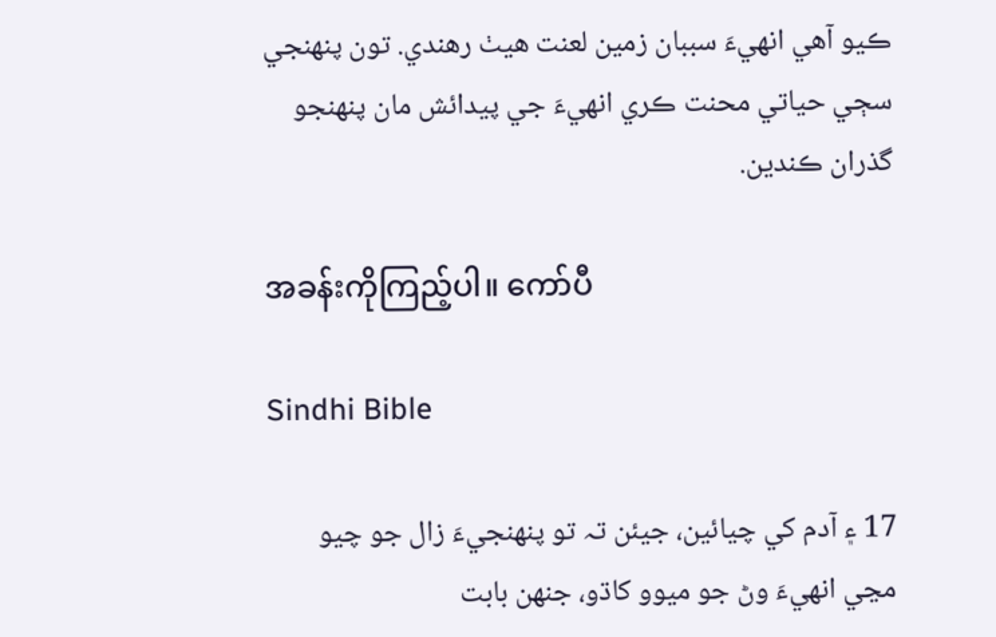ڪيو آهي انهيءَ سببان زمين لعنت هيٺ رهندي. تون پنهنجي سڄي حياتي محنت ڪري انهيءَ جي پيدائش مان پنهنجو گذران ڪندين.

အခန်းကိုကြည့်ပါ။ ကော်ပီ

Sindhi Bible

17 ۽ آدم کي چيائين، جيئن تہ تو پنهنجيءَ زال جو چيو مڃي انهيءَ وڻ جو ميوو کاڌو، جنهن بابت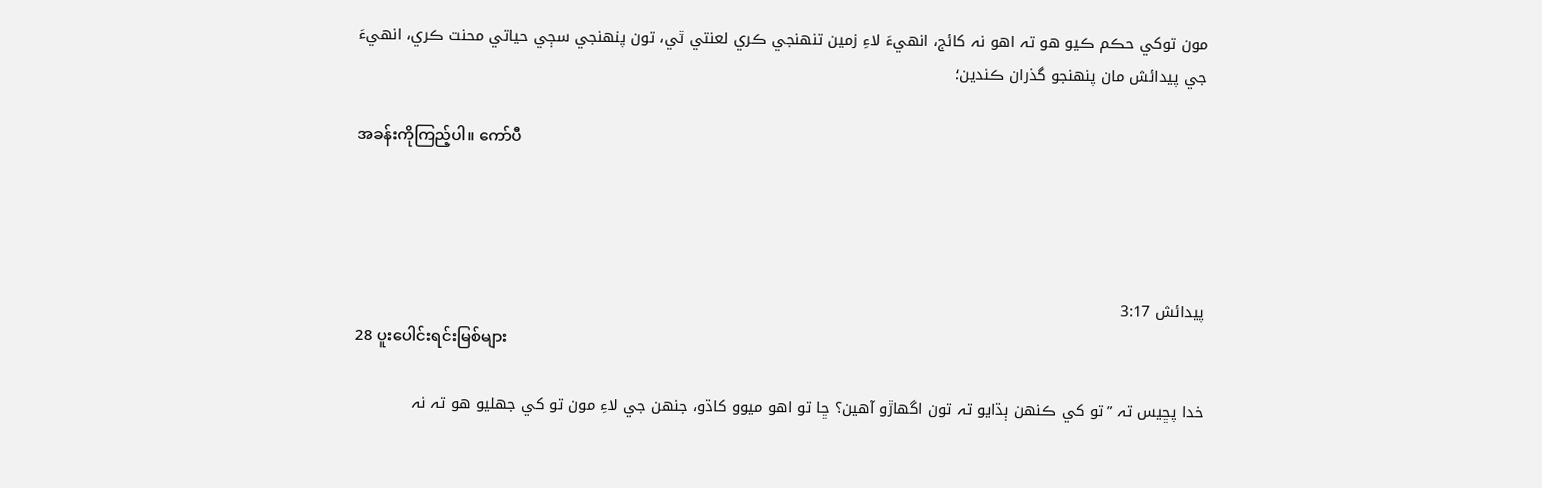مون توکي حڪم ڪيو هو تہ اهو نہ کائج، انهيءَ لاءِ زمين تنهنجي ڪري لعنتي ٿي، تون پنهنجي سڄي حياتي محنت ڪري، انهيءَ جي پيدائش مان پنهنجو گذران ڪندين؛

အခန်းကိုကြည့်ပါ။ ကော်ပီ




پيدائش 3:17
28 ပူးပေါင်းရင်းမြစ်များ

خدا پڇيس تہ ”تو کي ڪنهن ٻڌايو تہ تون اگھاڙو آهين؟ ڇا تو اهو ميوو کاڌو، جنهن جي لاءِ مون تو کي جھليو هو تہ نہ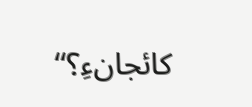کائجانءِ؟“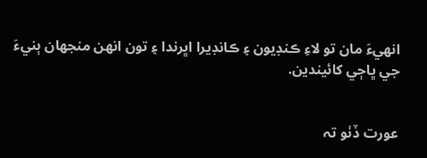انهيءَ مان تو لاءِ ڪنڊيون ۽ ڪانڊيرا اڀرندا ۽ تون انهن منجھان ٻنيءَ جي ڀاڄي کائيندين.


عورت ڏٺو تہ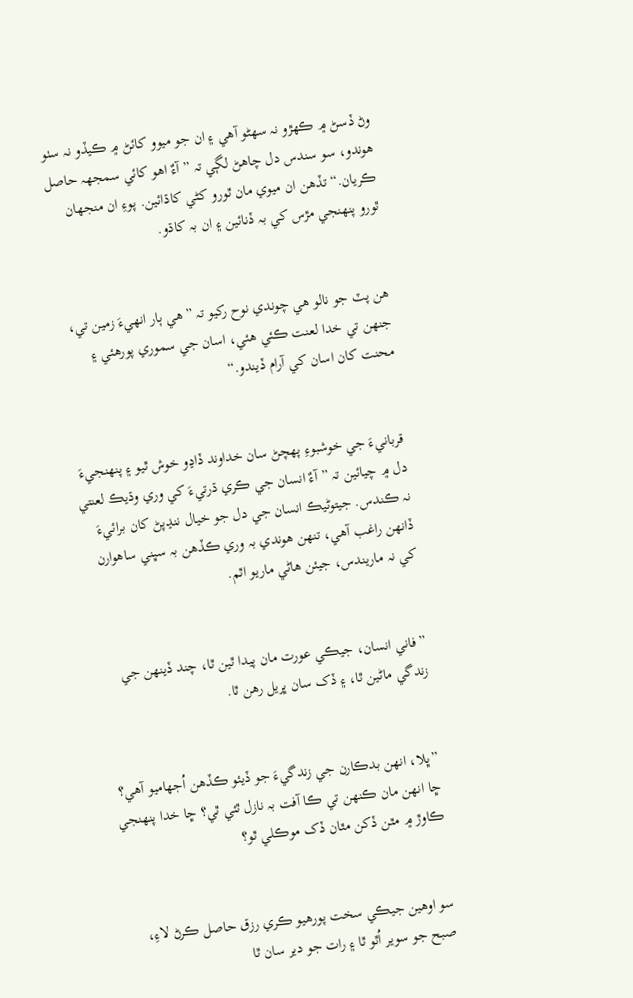وڻ ڏسڻ ۾ ڪهڙو نہ سهڻو آهي ۽ ان جو ميوو کائڻ ۾ ڪيڏو نہ سٺو هوندو، سو سندس دل چاهڻ لڳي تہ ”آءٌ اهو کائي سمجھہ حاصل ڪريان.“ تڏهن ان ميوي مان ٿورو کڻي کاڌائين. پوءِ ان منجھان ٿورو پنهنجي مڙس کي بہ ڏنائين ۽ ان بہ کاڌو.


هن پٽ جو نالو هي چوندي نوح رکيو تہ ”هي ٻار انهيءَ زمين تي، جنهن تي خدا لعنت ڪئي هئي، اسان جي سموري پورهئي ۽ محنت کان اسان کي آرام ڏيندو.“


قربانيءَ جي خوشبوءِ پهچڻ سان خداوند ڏاڍو خوش ٿيو ۽ پنهنجيءَ دل ۾ چيائين تہ ”آءٌ انسان جي ڪري ڌرتيءَ کي وري وڌيڪ لعنتي نہ ڪندس. جيتوڻيڪ انسان جي دل جو خيال ننڍپڻ کان برائيءَ ڏانهن راغب آهي، تنهن هوندي بہ وري ڪڏهن بہ سڀني ساهوارن کي نہ ماريندس، جيئن هاڻي ماريو اٿم.


”فاني انسان، جيڪي عورت مان پيدا ٿين ٿا، چند ڏينهن جي زندگي ماڻين ٿا، ۽ ڏک سان ڀريل رهن ٿا.


”ڀلا، انهن بدڪارن جي زندگيءَ جو ڏيئو ڪڏهن اُجھاميو آهي؟ ڇا انهن مان ڪنهن تي ڪا آفت بہ نازل ٿئي ٿي؟ ڇا خدا پنهنجي ڪاوڙ ۾ مٿن ڏکن مٿان ڏک موڪلي ٿو؟


سو اوهين جيڪي سخت پورهيو ڪري رزق حاصل ڪرڻ لاءِ، صبح جو سوير اُٿو ٿا ۽ رات جو دير سان ٿا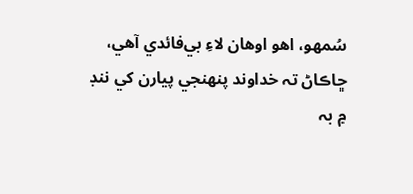سُمهو، اهو اوهان لاءِ بي‌فائدي آهي، ڇاڪاڻ تہ خداوند پنهنجي پيارن کي ننڊ ۾ بہ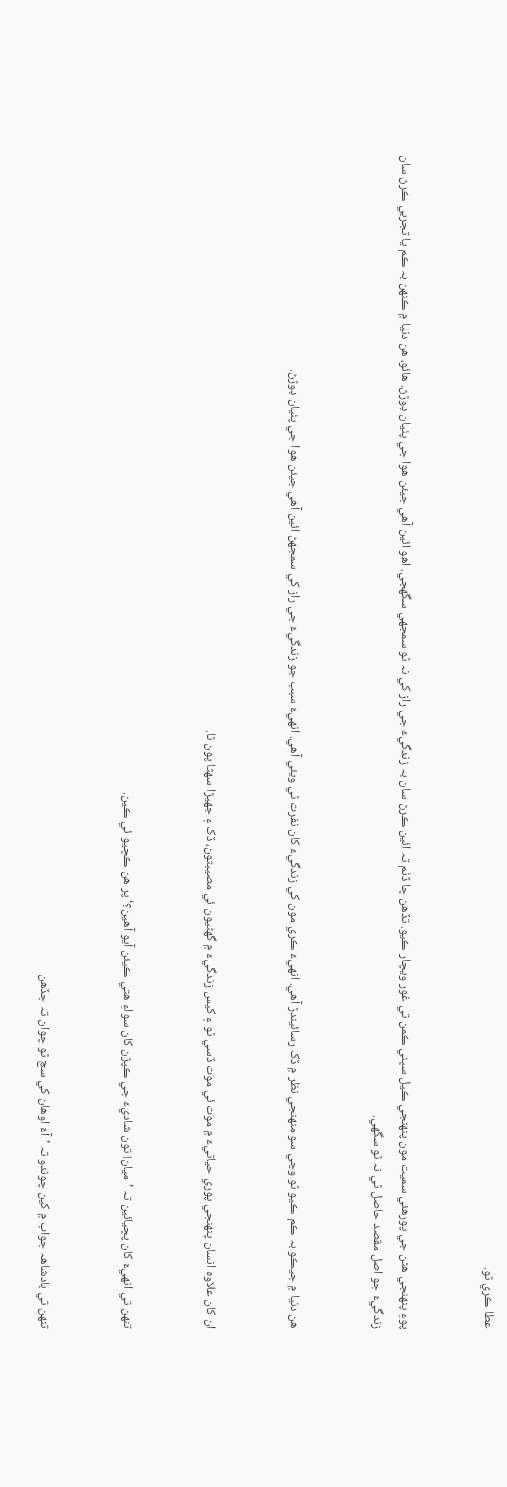عطا ڪري ٿو.


پوءِ پنهنجي هٿن جي پورهئي سميت مون پنهنجي ڪيل سڀني ڪمن تي غور ويچار ڪيو. تڏهن ڇا ڏٺم تہ ائين ڪرڻ سان بہ زندگيءَ جي راز کي نہ ٿو سمجھي سگھجي. اهو ائين آهي جيئن هوا جي پٺيان ڊوڙڻ. هائو، هن دنيا ۾ ڪنهن بہ ڪم يا تجربي ڪرڻ سان زندگيءَ جو اصل مقصد حاصل ٿي نہ ٿو سگھي.


هن دنيا ۾ جيڪو بہ ڪم ڪيو ٿو وڃي سو منهنجي نظر ۾ ڏک رسائيندڙ آهي. انهيءَ ڪري مون کي زندگيءَ کان نفرت ٿي ويئي آهي. انهيءَ سبب جو زندگيءَ جي راز کي سمجھڻ ائين آهي جيئن هوا جي پٺيان ڊوڙڻ.


ان کان علاوہ انسان پنهنجي پوري حياتيءَ ۾ موت ئي موت ڏسي ٿو ۽ کيس زندگيءَ ۾ گھڻيون ئي مصيبتون، ڏک ۽ جھيڙا سهڻا پون ٿا.


تنهن تي انهيءَ کان پڇيائين تہ ’ميان! تون شاديءَ جي ڪپڙن کان سواءِ هتي ڪيئن آيو آهين؟‘ پر هن ڪڇيو ئي ڪين.


تنهن تي بادشاهہ جواب ۾ کين چوندو تہ ’آءٌ اوهان کي سچ ٿو چوان تہ جڏهن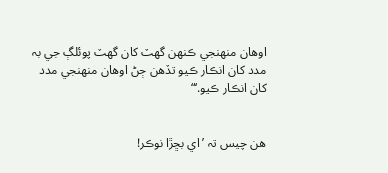اوهان منهنجي ڪنهن گھٽ کان گھٽ پوئلڳ جي بہ مدد کان انڪار ڪيو تڏهن ڄڻ اوهان منهنجي مدد کان انڪار ڪيو.‘“


هن چيس تہ ’اي بڇڙا نوڪر!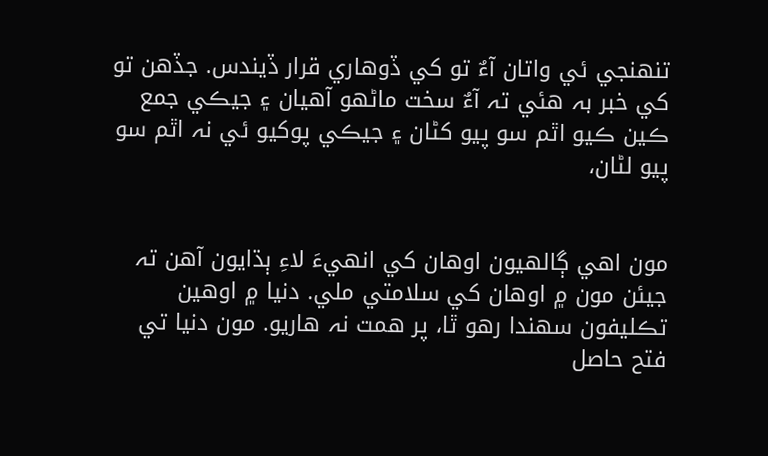تنهنجي ئي واتان آءٌ تو کي ڏوهاري قرار ڏيندس. جڏهن تو کي خبر بہ هئي تہ آءٌ سخت ماڻهو آهيان ۽ جيڪي جمع ڪين ڪيو اٿم سو پيو کڻان ۽ جيڪي پوکيو ئي نہ اٿم سو پيو لڻان،


مون اهي ڳالهيون اوهان کي انهيءَ لاءِ ٻڌايون آهن تہ جيئن مون ۾ اوهان کي سلامتي ملي. دنيا ۾ اوهين تڪليفون سهندا رهو ٿا، پر همت نہ هاريو. مون دنيا تي فتح حاصل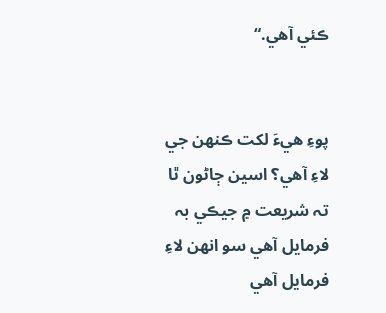ڪئي آهي.“


پوءِ هيءَ لکت ڪنهن جي لاءِ آهي؟ اسين ڄاڻون ٿا تہ شريعت ۾ جيڪي بہ فرمايل آهي سو انهن لاءِ فرمايل آهي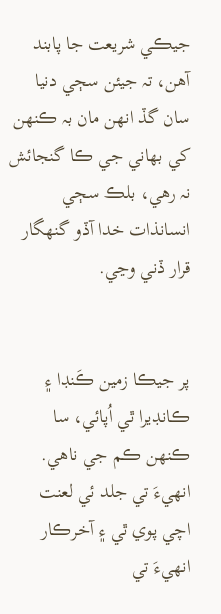جيڪي شريعت جا پابند آهن، تہ جيئن سڄي دنيا سان گڏ انهن مان بہ ڪنهن کي بهاني جي ڪا گنجائش نہ رهي، بلڪ سڄي انسانذات خدا آڏو گنهگار قرار ڏني وڃي.


پر جيڪا زمين ڪَنڊا ۽ ڪانڊيرا ٿي اُپائي، سا ڪنهن ڪم جي ناهي. انهيءَ تي جلد ئي لعنت اچي پوي ٿي ۽ آخرڪار انهيءَ تي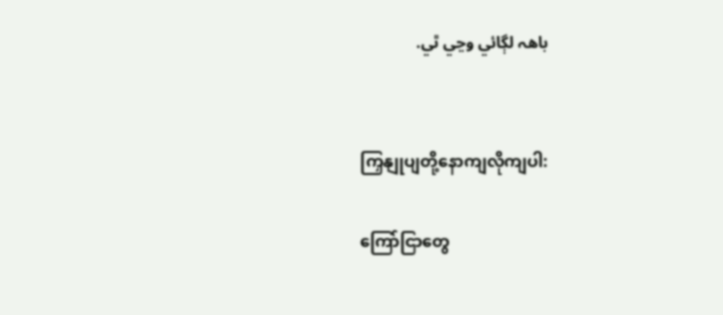باهہ لڳائي وڃي ٿي.


ကြှနျုပျတို့နောကျလိုကျပါ:

ကြော်ငြာတွေ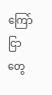ကြော်ငြာတွေ